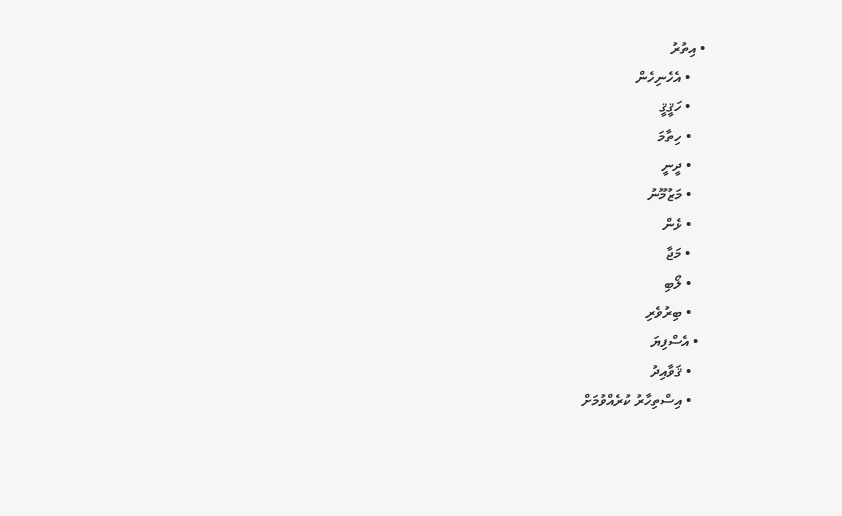• އިތުރު
    • އެހެނިހެން
    • ހަޤީޤީ
    • ހިތާމަ
    • ދީނީ
    • މަޒުމޫނު
    • ޅެން
    • މަޖާ
    • ލޯބި
    • ބިރުވެރި
  • އެސްފިޔަ
    • ޤަވާއިދު
    • އިސްތިހާރު ކުރެއްވުމަށް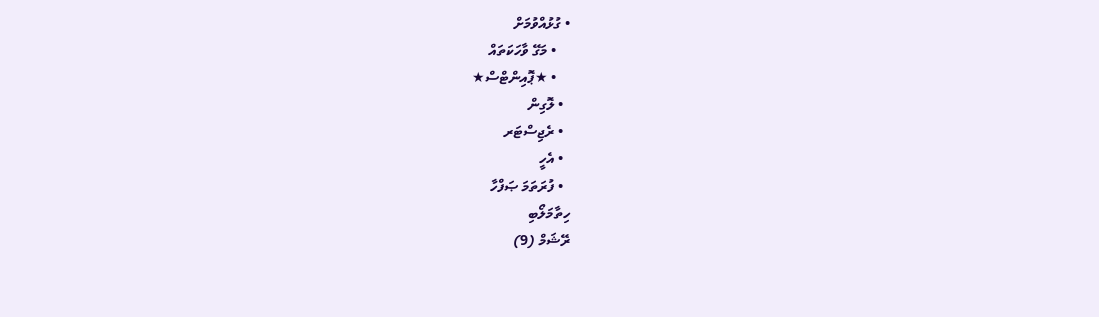• ގުޅުއްވުމަށް
    • މަގޭ ވާހަކަތައް
    • ★ޕޮއިންޓްސް★
  • ލޮގިން
  • ރެޖިސްޓަރ
  • އެހީ
  • ފުރަތަމަ ޞަފްހާ
ހިތާމަލޯބި
ރޭޝަމް (9)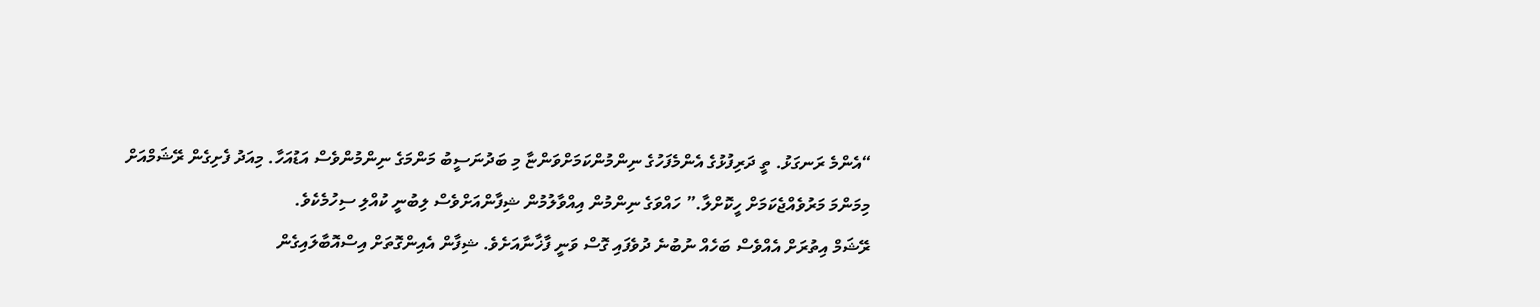“އެންމެ ރަނގަޅު. ތީ ދަރިފުޅުގެ އެންމެފަހުގެ ނިންމުންކަމަށްވަންޏާ މި ބަދުނަސީބު މަންމަގެ ނިންމުންވެސް އަޑުއަހާ. މިއަދު ފެށިގެން ރޭޝަމްއަށް މިމަންމަ މަރުވެއްޖެކަމަށް ހީކޮށްލާ.” ހައްވަގެ ނިންމުން އިއްވާލުމުން ޝިފާންއަށްވެސް ލިބުނީ ކުއްލި ސިހުމެކެވެ.
ރޭޝަމް އިތުރަށް އެއްވެސް ބަހެއް ނުބުނެ ދުވެފައި ގޮސް ވަނީ ފާޚާނާއަށެވެ. ޝިފާން އެއިންގޮތަށް އިސްއޮބާލައިގެން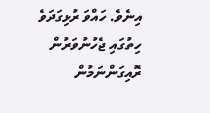އިނެވެ. ހައްވަ ރުޅިގަދަވެ ހިތުގައި ޖެހުނުވަރުން ރޮއިގަންނަމުން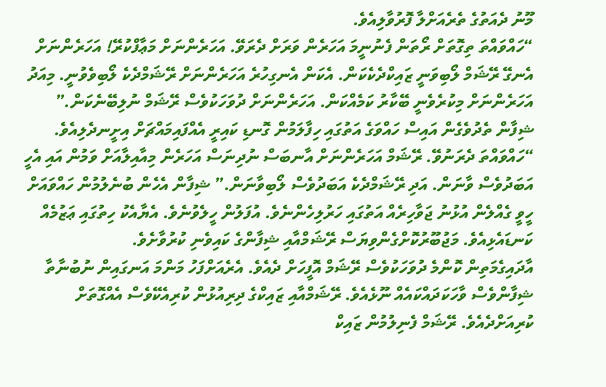މޫނު ދެއަތުގެ ތެރެއަށްލާ ފޮރުވާލިއެވެ.
“ހައްވައްތަ ތިގޮތަށް ރޯތަން ފެނުނީމަ އަހަރެން ވަރަށް ދެރަވޭ. އަހަރެންނަށް މަޢާފްކުރޭ! އަހަރެންނަށް އެނގޭ ރޭޝަމް ލޯބިވަނީ ޒައިކްދެކެކަން. އެކަން އެނގިހުރެ އަހަރެންނަށް ރޭޝަމްދެކެ ލޯބިވެވުނީ. މިއަދު އަހަރެންނަށް މިކުރެވެނީ ބޭކާރު ކަމެއްކަން. އަހަރެންނަށް ދުވަހަކުވެސް ރޭޝަމް ނުލިބޭނެކަން.” ޝިފާން ތެދުވެގެން އައިސް ހައްވަގެ އަތުގައި ހިފާލަމުން ގޮނޑި ކައިރީ އެއްފައިމައްޗަށް އިށީނދެލިއެވެ.
“ހައްވައްތަ ދެރަނުވޭ. ރޭޝަމް އަހަރެންނަށް އާނބަސް ނުދިނަސް އަހަރެން މިއާއިލާއަށް ވަމުން އައި އެހީ އަބަދުވެސް ވާނަން. އަދި ރޭޝަމްދެކެ އަބަދުވެސް ލޯބިވާނަން.” ޝިފާން އެހެން ބުނެލުމުން ހައްވައަށް ހީވީ ގެއްލެން އުޅުނު ޖަވާހިރެއް އަތުގައި ހަރުލިހެންނެވެ. އުފަލުން ހީލެވުނެވެ. އެޔާއެކު ހިތުގައި ޢަޒުމެއް ކަނޑައެޅިއެވެ. މަޖުބޫރުކޮށްގެންވިޔަސް ރޭޝަމްއާއި ޝިފާންގެ ކައިވެނި ކުރުވާށެވެ.
އާދައިގެމަތިން ކޮންމެ ދުވަހަކުވެސް ރޭޝަމް އޮފީހަށް ދެއެވެ. އެރެއަށްފަހު މަންމަ އަނގައިން ނުބުނާތާ ޝިފާންވެސް ވާހަކަދައްކައެއް ނޫޅެއެވެ. ރޭޝަމްއާއި ޒައިކްގެ ދިރިއުޅުން ކުރިއެކޭވެސް އެއްގޮތަށް ކުރިއަށްދެއެވެ. ރޭޝަމް ފެނިލުމުން ޒައިކް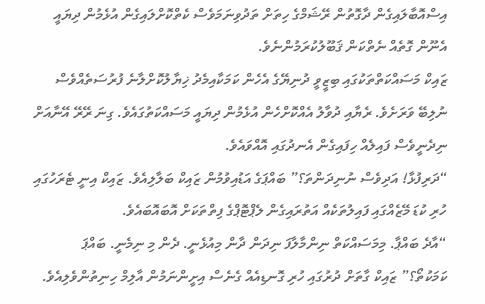އިސްއޮބާލައިގެން ދާގޮތުން ރޭޝަމްގެ ހިތަށް ތަދުވިނަމަވެސް ކެތްކޮށްލައިގެން އުޅެމުން ދިޔައީ އެނޫން ގޮތެއް ނެތްކަން ޤަބޫލުކުރަމުންނެވެ.
ޒައިކް މަސައްކަތްތަކުގައި ބިޒީވީ ދުނިޔޭގެ އެހެން ކަމަކާއިމެދު ޚިޔާލުކޮށްލާނެ ފުރުސަތެއްވެސް ނުލިބޭ ވަރަށެވެ. ރެޔާއި ދުވާލު އެއްކޮށްހެން އުޅެމުން ދިޔައީ މަސައްކަތުގައެވެ. ގިނަ ރޭރޭ އޭނާއަށް ނިދެނީވެސް ފައިލެއް ހިފައިގެން އެނދުގައި އޮއްވައެވެ.
“ދަރިފުޅާ! އަދިވެސް ނުނިދަންތަ؟” ބައްޕަގެ އަޑުއިވުމުން ޒައިކް ބަލާލިއެވެ. ޒައިކް އިނީ ޓެރަހުގައި ހުރި ކުޑަ މޭޒެއްގައި ފައިލުތަކެއް އަތުރައިގެން ލެޕްޓޮޕްގެ ފިތްތަކަށް އޮބައޮބައެވެ.
“އާދެ ބައްޕާ. މިމަސައްކަތް ނިންމާލާފަ ނިދަން ދާން މިއުޅެނީ. ދެން މި ނިމެނީ. ބައްޕަ ކަމަކުތޯ؟” ޒައިކް ގާތަށް ދުރުގައި ހުރި ގޮނޑިއެއް ގެނެސް އިށީންނަމުން އާލިމް ހިނިތުންވެލިއެވެ.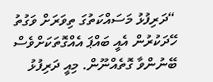“ދަރިފުޅު މަސައްކަތުގަ ތިވަރަށް ވަގުތު ހޭދަކުރުން އެއީ ބައްޕަ އެއްގޮތަކަށްވެސް ބޭނުންވާ ގޮތެއްނޫން. މިއީ ދަރިފުޅު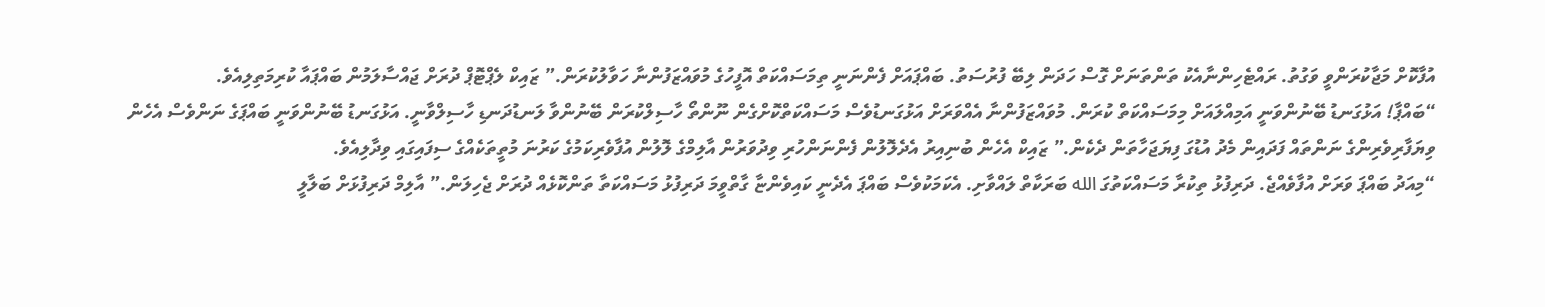އުފާކޮށް މަޖާކުރަންވީ ވަގުތު. ރައްޓެހިންނާއެކު ތަންތަނަށް ގޮސް ހަދަން ލިބޭ ފުރުސަތު. ބައްޕައަށް ފެންނަނީ ތިމަސައްކަތް އޮފީހުގެ މުވައްޒަފުންނާ ހަވާލުކުރަން.” ޒައިކް ލެޕްޓޮޕް ދުރަށް ޖައްސާލަމުން ބައްޕައާ ކުރިމަތިލިއެވެ.
“ބައްޕާ! އަޅުގަނޑު ބޭނުންވަނީ އަމިއްލައަށް މިމަސައްކަތް ކުރަން. މުވައްޒަފުންނާ އެއްވަރަށް އަޅުގަނޑުވެސް މަސައްކަތްކޮށްގެން ނޫންތޯ ހާސިލްކުރަން ބޭނުންވާ ލަނޑުދަނޑި ހާސިލްވާނީ. އަޅުގަނޑު ބޭނުންވަނީ ބައްޕަގެ ނަންވެސް އެހެން ވިޔަފާރިވެރިންގެ ނަންތައް ފަދައިން މެދު އުޑުގަ ފިޔަޖަހާތަން ދެކެން.” ޒައިކް އެހެން ބުނިއިރު އެދެލޮލުން ފެންނަންހުރި ވިދުވަރުން އާލިމްގެ ލޮލުން އުފާވެރިކަމުގެ ކަރުނަ މުތީތަކެއްގެ ސިފައިގައި ވިދާލިއެވެ.
“މިއަދު ބައްޕަ ވަރަށް އުފާވެއްޖެ. ދަރިފުޅު ތިކުރާ މަސައްކަތުގަ الله ބަރަކާތް ލައްވާށި. އެކަމަކުވެސް ބައްޕަ އެދެނީ ކައިވެންޏާ ގާތްވީމަ ދަރިފުޅު މަސައްކަތާ ތަންކޮޅެއް ދުރަށް ޖެހިލަން.” އާލިމް ދަރިފުޅަށް ބަލާލީ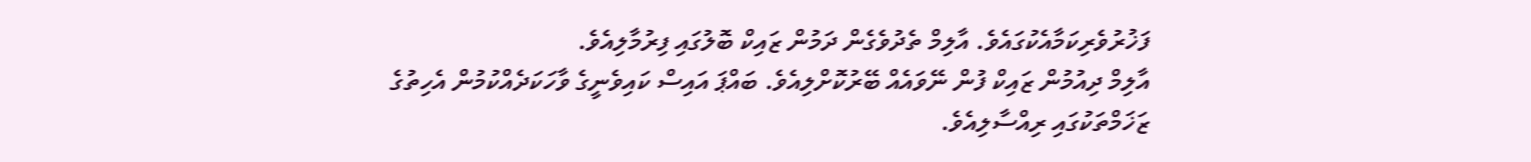ފަޚުރުވެރިކަމާއެކުގައެވެ. އާލިމް ތެދުވެގެން ދަމުން ޒައިކް ބޮލުގައި ފިރުމާލިއެވެ.
އާލިމް ދިއުމުން ޒައިކް ފުން ނޭވައެއް ބޭރުކޮށްލިއެވެ. ބައްޕަ އައިސް ކައިވެނީގެ ވާހަކަދެއްކުމުން އެހިތުގެ ޒަޚަމްތަކުގައި ރިއްސާލިއެވެ.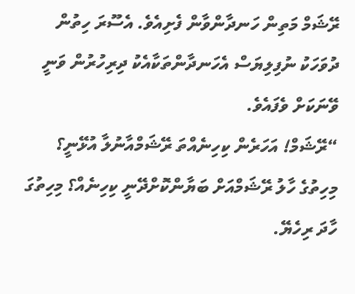ރޭޝަމް މަތިން ހަނދާންވާން ފެށިއެވެ. އެސޫރަ ހިތުން ދުވަހަކު ނުފިލިޔަސް އެހަނދާންތަކާއެކު ދިރިހުރުން ވަނީ ވޭނަކަށް ވެފައެވެ.
“ރޭޝަމް! އަހަރެން ކިހިނެއްތަ ރޭޝަމްއާނުލާ އުޅޭނީ؟ މިހިތުގެ ހާލު ރޭޝަމްއަށް ބަޔާންކޮށްދޭނީ ކިހިނެއް؟ މިހިތުގަ ހާދަ ރިހެޔޭ.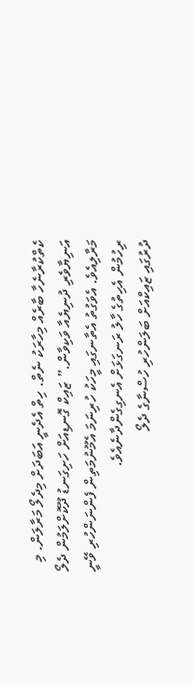ކެތްކުރާނެހާ ބާރެއް މިހާރަކު ނެތް. ހިތް އެދެނީ އަބަދަށް މިދެލޯ މަރާލަން. މި އަނިޔާވެރި ދުނިޔެއާ ވަކިވާން.” ޒައިކް ގޮނޑިއަށް ހަށިގަނޑު ދޫކޮށްލަމުން ދެލޯ މަރާލިއެވެ. އެވަގުތު އެތާނގައި މީހަކު ހުރިނަމަ އެމޫނުމަތިން ފެންނަންހުރި ވޭނީ ރިހުމުން އެހިތުގެ ހާލު ރަނގަޅަށް އެނގިގެންދާނެއެވެ.
ދުރުގައި ޒައިކްއަށް ބަލަންހުރި ހުސްނާގެ ދެލޯ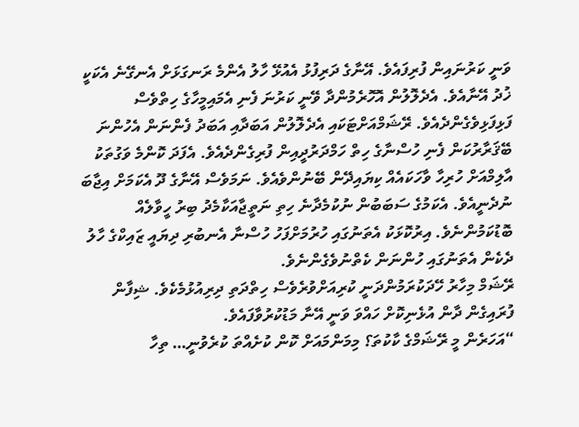ވަނީ ކަރުނައިން ފުރިފައެވެ. އޭނާގެ ދަރިފުޅު އެއުޅޭ ހާލު އެންމެ ރަނގަޅަށް އެނގޭނެ އެކަކީ ޚުދު އޭނާއެވެ. އެދެލޮލުން އޮހޮރެމުންދާ ވޭނީ ކަރުނަ ފެނި އެމައިމީހާގެ ހިތްވެސް ފަޅިފަޅިވެގެންދެއެވެ. ރޭޝަމްއަށްޓަކައި އެދެލޮލުން އަބަދާއި އަބަދު ފެންނަން އެހުންނަ ބޭޤަރާރުކަން ފެނި ހުސްނާގެ ހިތް ހަމްދަރުދީއިން ފުރިގެންދެއެވެ. އެފަދަ ކޮންމެ ވަގުތަކު އާލިމްއަށް ހުރިހާ ވާހަކައެއް ކިޔައިދޭން ބޭނުންވެއެވެ. ނަމަވެސް އޭނާގެ ދޫ އެކަމަށް އިޖާބަ ނުދެނީއެވެ. އެކަމުގެ ސަބަބުން ނުކުމެދާނެ ހިތި ނަތީޖާއަކާމެދު ބިރު ހީވާލެއް ބޮޑުކަމުންނެވެ. އިރުކޮޅަކު އެތަނުގައި ހުރުމަށްފަހު ހުސްނާ އެނބުރި ދިޔައީ ޒައިކްގެ ހާލު ދެކެން އެތަނުގައި ހުންނަން ކެތްނުވެގެންނެވެ.
ރޭޝަމް މިހާރު ހޭދަކުރަމުންދަނީ ކުރިއަށްވުރެވެސް ހިތްދަތި ދިރިއުޅުމެކެވެ. ޝިފާން ފުރައިގެން ދާން އުޅެނިކޮށް ހައްވަ ވަނީ އޭނާ މަޑުކުރުވާފައެވެ.
“އަހަރެން މީ ރޭޝަމްގެ ކާކުތަ؟ މިމަންމައަށް ކޮން ކުށެއްތަ ކުރެވުނީ… ތިހާ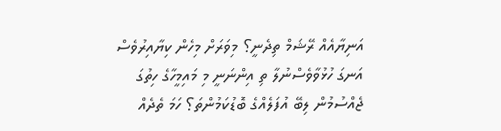އަނިޔާއެއް ރޭޝަމް ތިދެނީ؟ މިވަރަށް މިހެން ކިޔާއިރުވެސް އަނގަ ހުޅުވާވެސްނުލާ ތި އިންނަނީ މި މައިމީހާގެ ހިތުގަ ޖެއްސުމުން ލިބޭ އުފަލެއްގެ ބޮޑުކަމުންތަ؟ ހަމަ ތެދެއް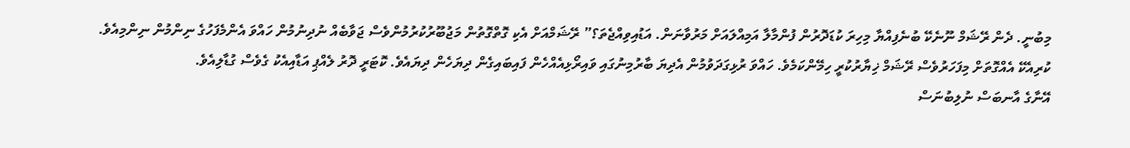މިބުނީ. ދެން ރޭޝަމް ނޫނެކޭ ބުނެފިއްޔާ މިހިރަ ކުޑަދޮރުން ފުންމާލާ އަމިއްލައަށް މަރުވާނަން. އަޑުއިވިއްޖެތަ؟” ރޭޝަމްއަށް އެކި ގޮތްގޮތުން މަޖުބޫރުކުރުމުންވެސް ޖަވާބެއް ނުދިނުމުން ހައްވަ އެންމެފަހުގެ ނިންމުން ނިންމިއެވެ. ކުރިއެކޭ އެއްގޮތަށް މިފަހަރުވެސް ރޭޝަމް ޚިޔާރުކުރީ ހިމޭންކަމެވެ. ހައްވަ ރުޅިގަދަވުމުން އެދިޔަ ބާރުމިނުގައި ވައިރޯޅިއެއްހެން ފައިބައިގެން ދިޔަހެން ދިޔައެވެ. ކޮޓަރީ ދޮރު ލެއްޕި އަޑާއިއެކު ގެވެސް ގުޑާލިއެވެ.
އޭނާގެ އާނބަސް ނުލިބުނަސް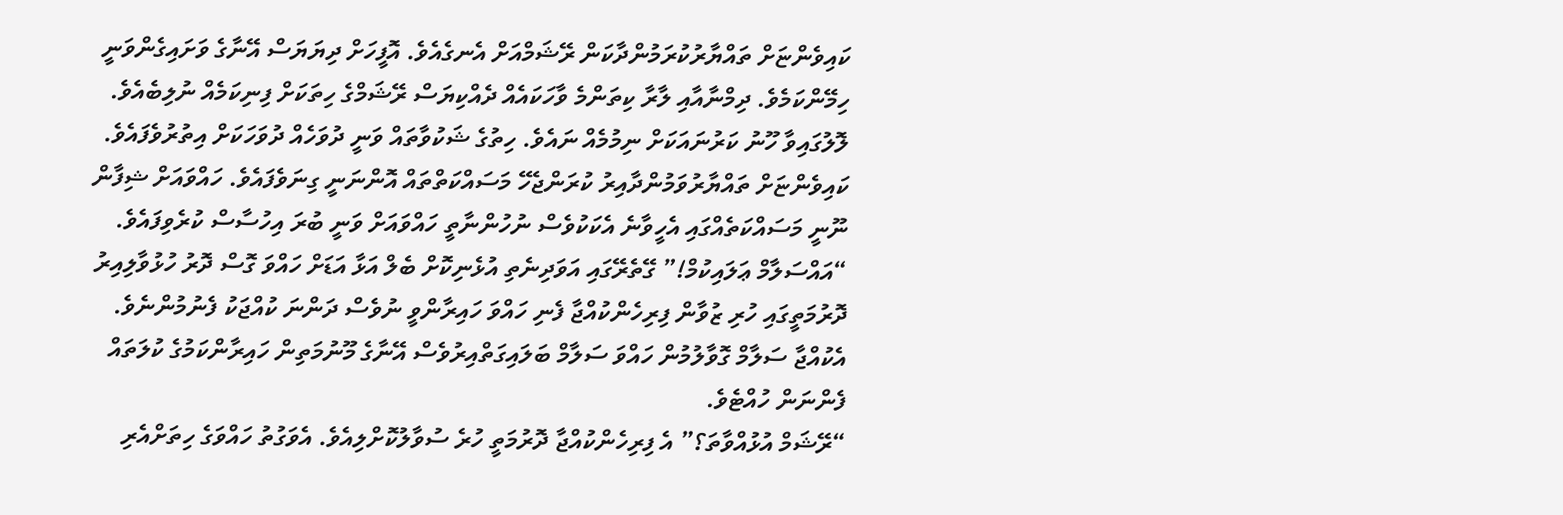ކައިވެންޏަށް ތައްޔާރުކުރަމުންދާކަން ރޭޝަމްއަށް އެނގެއެވެ. އޮފީހަށް ދިޔަޔަސް އޭނާގެ ވަށައިގެންވަނީ ހިމޭންކަމެވެ. ދިމްނާއާއި ލާރާ ކިތަންމެ ވާހަކައެއް ދެއްކިޔަސް ރޭޝަމްގެ ހިތަކަށް ފިނިކަމެއް ނުލިބެއެވެ. ލޮލުގައިވާ ހޫނު ކަރުނައަކަށް ނިމުމެއް ނައެވެ. ހިތުގެ ޝަކުވާތައް ވަނީ ދުވަހެއް ދުވަހަކަށް އިތުރުވެފައެވެ. ކައިވެންޏަށް ތައްޔާރުވަމުންދާއިރު ކުރަންޖެހޭ މަސައްކަތްތައް އޮންނަނީ ގިނަވެފައެވެ. ހައްވައަށް ޝިފާން ނޫނީ މަސައްކަތެއްގައި އެހީވާނެ އެކަކުވެސް ނުހުންނާތީ ހައްވައަށް ވަނީ ބުރަ އިހުސާސް ކުރެވިފައެވެ.
“އައްސަލާމް ޢަލައިކުމް!” ގޭތެރޭގައި އަވަދިނެތި އުޅެނިކޮށް ބެލް އަޅާ އަޑަށް ހައްވަ ގޮސް ދޮރު ހުޅުވާލިއިރު ދޮރުމަތީގައި ހުރި ޒުވާން ފިރިހެންކުއްޖާ ފެނި ހައްވަ ހައިރާންވީ ނުވެސް ދަންނަ ކުއްޖަކު ފެނުމުންނެވެ. އެކުއްޖާ ސަލާމް ގޮވާލުމުން ހައްވަ ސަލާމް ބަލައިގަތްއިރުވެސް އޭނާގެ މޫނުމަތިން ހައިރާންކަމުގެ ކުލަތައް ފެންނަން ހުއްޓެވެ.
“ރޭޝަމް އުޅުއްވާތަ؟” އެ ފިރިހެންކުއްޖާ ދޮރުމަތީ ހުރެ ސުވާލުކޮށްލިއެވެ. އެވަގުތު ހައްވަގެ ހިތަށްއެރި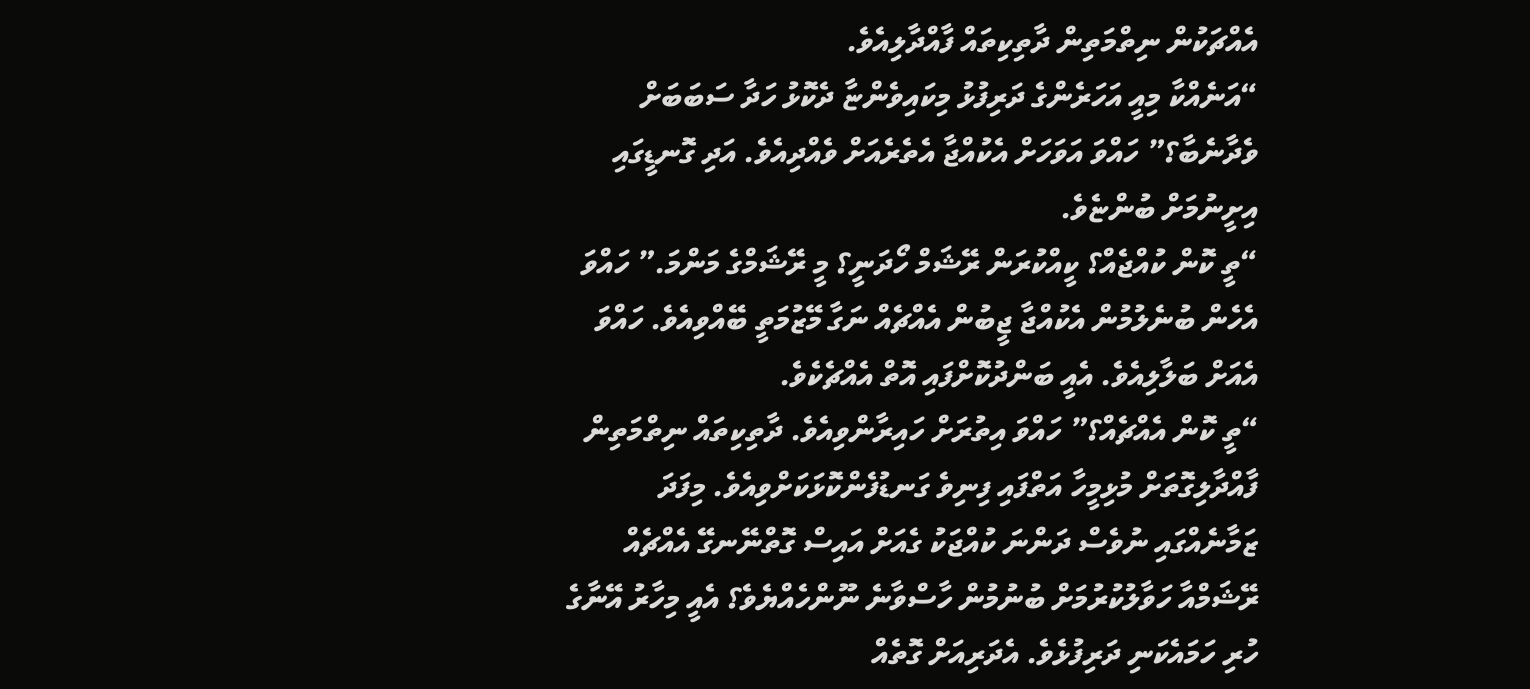އެއްޗަކުން ނިތްމަތިން ދާތިކިތައް ފާއްދާލިއެވެ.
“އަނެއްކާ މިއީ އަހަރެންގެ ދަރިފުޅު މިކައިވެންޏާ ދެކޮޅު ހަދާ ސަބަބަށް ވެދާނެބާ؟” ހައްވަ އަވަހަށް އެކުއްޖާ އެތެރެއަށް ވެއްދިއެވެ. އަދި ގޮނޑީގައި އިށީނުމަށް ބުންޏެވެ.
“ތީ ކޮން ކުއްޖެއް؟ ކީއްކުރަން ރޭޝަމް ހޯދަނީ؟ މީ ރޭޝަމްގެ މަންމަ.” ހައްވަ އެހެން ބުނެލުމުން އެކުއްޖާ ޖީބުން އެއްޗެއް ނަގާ މޭޒުމަތީ ބޭއްވިއެވެ. ހައްވަ އެއަށް ބަލާލިއެވެ. އެއީ ބަންދުކޮށްފައި އޮތް އެއްޗެކެވެ.
“ތީ ކޮން އެއްޗެއް؟” ހައްވަ އިތުރަށް ހައިރާންވިއެވެ. ދާތިކިތައް ނިތްމަތިން ފާއްދާލިގޮތަށް މުޅިމީހާ އަތްފައި ފިނިވެ ގަނޑުފެންކޮޅަކަށްވިއެވެ. މިފަދަ ޒަމާނެއްގައި ނުވެސް ދަންނަ ކުއްޖަކު ގެއަށް އައިސް ގޮތްނޭނގޭ އެއްޗެއް ރޭޝަމްއާ ހަވާލުކުރުމަށް ބުނުމުން ހާސްވާނެ ނޫންހެއްޔެވެ؟ އެއީ މިހާރު އޭނާގެ ހުރި ހަމައެކަނި ދަރިފުޅެވެ. އެދަރިއަށް ގޮތެއް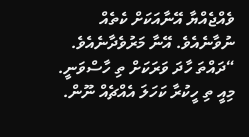ވެއްޖެއްޔާ އޭނާއަކަށް ކެތެއް ނުވާނެއެވެ. އޭނާ މަރުވެދާނެއެވެ.
“ދައްތަ ހާދަ ވަރަކަށް ތި ހާސްވަނީ. މިއީ ތި ހީކުރާ ކަހަލަ އެއްޗެއް ނޫން.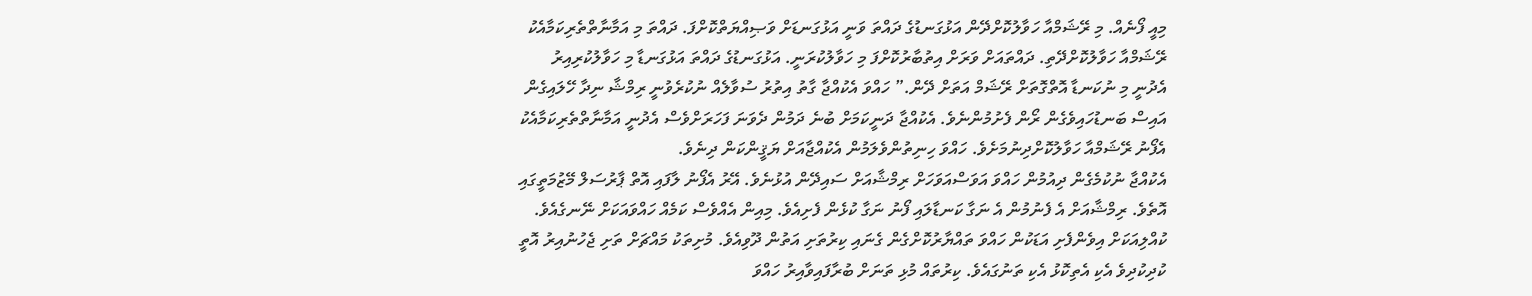މިއީ ފޯނެއް. މި ރޭޝަމްއާ ހަވާލުކޮށްދޭން އަޅުގަނޑުގެ ދައްތަ ވަނީ އަޅުގަނޑަށް ވަޞިއްޔަތްކޮށްފަ. ދައްތަ މި އަމާނާތްތެރިކަމާއެކު ރޭޝަމްއާ ހަވާލުކޮށްދޭތި. ދައްތައަށް ވަރަށް އިތުބާރުކޮށްފަ މި ހަވާލުކުރަނީ. އަޅުގަނޑުގެ ދައްތަ އަޅުގަނޑާ މި ހަވާލުކުރިއިރު އެދުނީ މި ނުކަނޑާ އޮތްގޮތަށް ރޭޝަމް އަތަށް ދޭން.” ހައްވަ އެކުއްޖާ ގާތު އިތުރު ސުވާލެއް ނުކުރެވުނީ ރިމްޝާ ނިދާ ހޭލައިގެން އައިސް ބަނޑުހައިވެގެން ރޯން ފެށުމުންނެވެ. އެކުއްޖާ ދަނީކަމަށް ބުނެ ދަމުން ދެވަނަ ފަހަރަށްވެސް އެދުނީ އަމާނާތްތެރިކަމާއެކު އެފޯނު ރޭޝަމްއާ ހަވާލުކޮށްދިނުމަށެވެ. ހައްވަ ހިނިތުންވެލަމުން އެކުއްޖާއަށް ޔަޤީންކަން ދިނެވެ.
އެކުއްޖާ ނުކުމެގެން ދިއުމުން ހައްވަ އަވަސްއަވަހަށް ރިމްޝާއަށް ސައިދޭން އުޅުނެވެ. އޭރު އެފޯނު ލާފައި އޮތް ޕާރުސަލް މޭޒުމަތީގައި އޮތެވެ. ރިމްޝާއަށް އެ ފެނުމުން އެ ނަގާ ކަނޑާލައި ފޯނު ނަގާ ކުޅެން ފެށިއެވެ. މިއިން އެއްވެސް ކަމެއް ހައްވައަކަށް ނޭނގެއެވެ. ކުއްލިއަކަށް އިވެންފެށި އަޑަކުން ހައްވަ ތައްޔާރުކޮށްގެން ގެނައި ކިރުތަށި އަތުން ދޫވިއެވެ. މުށިތަކު މައްޗަށް ތަށި ޖެހުނުއިރު އޮތީ ކުދިކުދިވެ އެކި އެތިކޮޅު އެކި ތަނުގައެވެ. ކިރުތައް މުޅި ތަނަށް ބުރާފައިވާއިރު ހައްވަ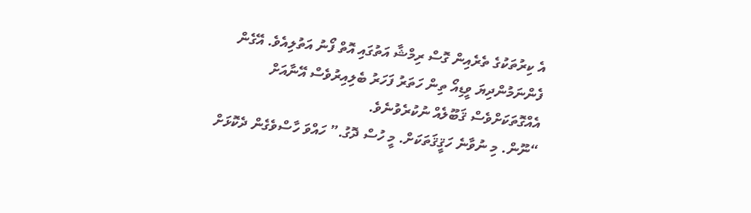އެ ކިރުތަކުގެ ތެރެއިން ގޮސް ރިމްޝާ އަތުގައި އޮތް ފޯނު އަތުލިއެވެ. އޭގެން ފެންނަމުންދިޔަ ވީޑިއޯ ތިން ހަތަރު ފަހަރު ބެލިއިރުވެސް އޭނާއަށް އެއްގޮތަކަށްވެސް ޤަބޫލެއް ނުކުރެވުނެވެ.
“ނޫން. މި ނުވާނެ ހަޤީޤަތަކަށް. މީ ހުސް ދޮގު.” ހައްވަ ހާސްވެގެން ދެކޮޅަށް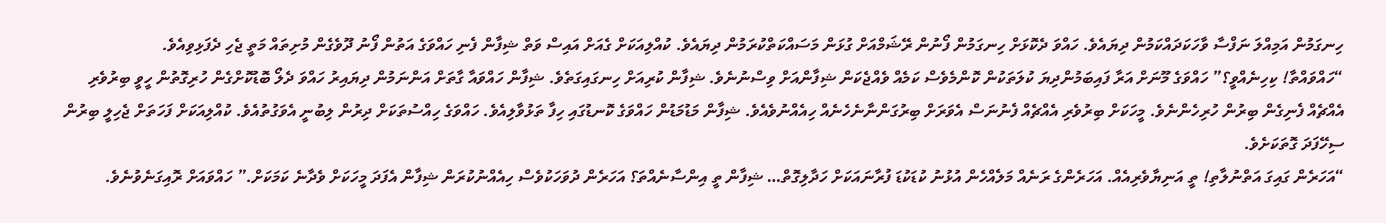ހިނގަމުން އަމިއްލަ ނަފްސާ ވާހަކަދައްކަމުން ދިޔައެވެ. ހައްވަ ދެކޮޅަށް ހިނގަމުން ފޯނުން ރޭޝަމްއަށް ގުޅަން މަސައްކަތްކުރަމުން ދިޔައެވެ. ކުއްލިއަކަށް ގެއަށް އައިސް ވަތް ޝިފާން ފެނި ހައްވަގެ އަތުން ފޯނު ދޫވެގެން މުށިތައް މަތީ ޖެހި ދެފަޅިވިއެވެ.
“ހައްވައްތާ! ކިހިނެއްވީ؟” ހައްވަގެ މޫނަށް އަރާ ފައިބަމުންދިޔަ ކުލަތަކުން ކޮންމެވެސް ކަމެއް ވެއްޖެކަން ޝިފާންއަށް ވިސްނުނެވެ. ޝިފާން ކުރިއަށް ހިނގައިގަތެވެ. ޝިފާން ހައްވައާ ގާތަށް އަންނަމުން ދިޔައިރު ހައްވަ ދެލޯ ބޮޑުކޮށްގެން ހުރިގޮތުން ހީވީ ބިރުވެރި އެއްޗެއް ފެނިގެން ބިރުން ހުރިހެންނެވެ. މީހަކަށް ބިރުވެރި އެއްޗެއް ފެނުނަސް އެވަރަށް ބިރުގަންނާނެހެނެއް ހިއެއްނުވެއެވެ. ޝިފާން މަޑުމަޑުން ހައްވަގެ ކޮނޑުގައި ހިފާ ތަޅުވާލިއެވެ. ހައްވަގެ ހިއްސުތަކަށް ދިރުން ލިބުނީ އެވަގުތުއެވެ. ކުއްލިއަކަށް ފަހަތަށް ޖެހިލީ ބިރުން ސިހޭފަދަ ގޮތަކަށެވެ.
“އަހަރެން ގައިގަ އަތްނުލާތި! ތީ އަނިޔާވެރިއެއް. އަހަރެންގެ ރަނެއް މަލެއްހެން އުޅުނު ކުޑަކުޑަ ފުރާނައަކަށް ހަދާލިގޮތް… ޝިފާން ތީ އިންސާނެއްތަ؟ އަހަރެން ދުވަހަކުވެސް ހިއެއްނުކުރަން ޝިފާން އެފަދަ މީހަކަށް ވެދާނެ ކަމަކަށް.” ހައްވައަށް ރޮއިގަނެވުނެވެ.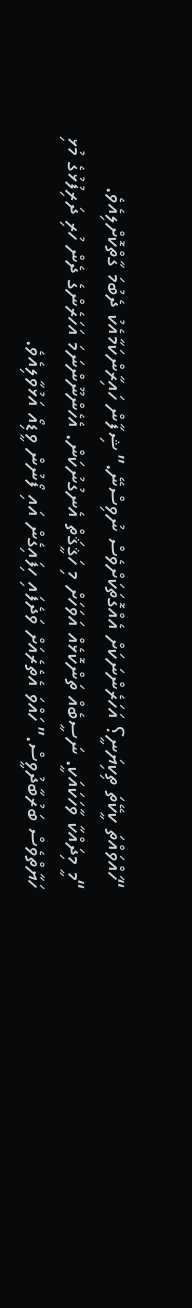“ހައްވައްތަ ކީކޭތަ ތިކިޔަނީ؟ އަހަރެންނަކަށް އެއްގޮތަކަށްވެސް ނުވިސްނޭ.” ޝިފާން ހައިރާންކަމާއެކު ދެބުމަ ގާތްކޮށްލިއެވެ.
“މީ މިދައްކާ ވާހަކައަކީ. ނަސީބެއް ތަންކޮޅެއް އަވަހަށް މި ހަޤީޤަތް އެނގުނުކަން. އެހެންނޫންނަމަ އަހަރެންގެ ދެން ހުރި ދަރިފުޅުގެ މުޅި ހަޔާތްވެސް ބަރުބާދުވީސް.” ހައްވަ އެތެރެއަށް ވަދެފައި ހިފައިގެން އައި ފޯނުން ވީޑިއޯ އަޅުވާލިއެވެ.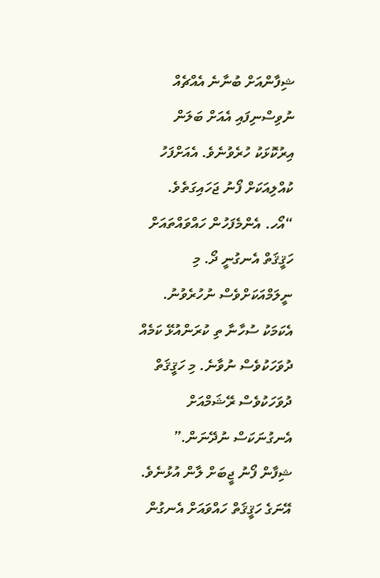ޝިފާންއަށް ބުނާނެ އެއްޗެއް ނުވިސްނިފައި އެއަށް ބަލަން އިރުކޮޅަކު ހުރެވުނެވެ. އެއަށްފަހު ކުއްލިއަކަށް ފޯނު ޖަހައިގަތެވެ.
“އޯހ. އެންމެފަހުން ހައްވައްތައަށް ހަޤީޤަތް އެނގުނީ ދޯ. މި ނީލަމްއަކަށްވެސް ނުހުރެވުނު. އެކަމަކު ސުހާނާ ތި ކުރަންއުޅޭ ކަމެއް ދުވަހަކުވެސް ނުވާނެ. މި ހަޤީޤަތް ދުވަހަކުވެސް ރޭޝަމްއަށް އެނގުނަކަސް ނުދޭނަން.” ޝިފާން ފޯނު ޖީބަށް ލާން އުޅުނެވެ. އޭނަގެ ހަޤީޤަތް ހައްވައަށް އެނގުން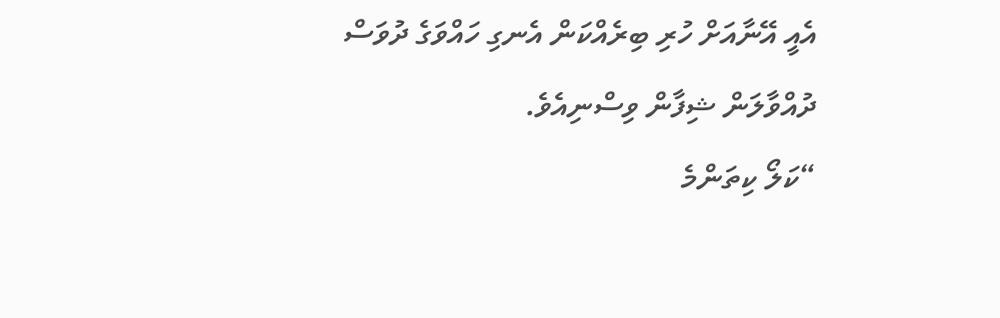އެއީ އޭނާއަށް ހުރި ބިރެއްކަން އެނގި ހައްވަގެ ދުވަސް ދުއްވާލަން ޝިފާން ވިސްނިއެވެ.
“ކަލޯ ކިތަންމެ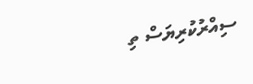ސިއްރުކުރިޔަސް ތި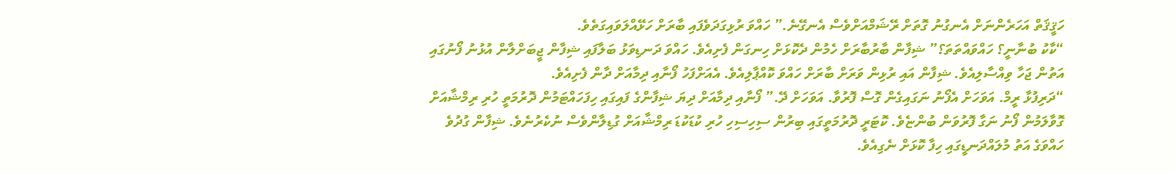ހަޤީޤަތް އަހަރެންނަށް އެނގުނު ގޮތަށް ރޭޝަމްއަށްވެސް އެނގޭނެ.” ހައްވަ ރުޅިގަދަވެފައި ބާރަށް ހަޅޭއްލަވައިގަތެވެ.
“ކާކު ބުނާނީ؟ ހައްވައްތަތަ؟” ޝިފާން ބާރުބާރަށް ހެމުން ދެކޮޅަށް ހިނގަން ފެށިއެވެ. ހައްވަ ދަނޑިވަޅު ބަލާފައި ޝިފާން ޖީބަށްލާން އުޅުނު ފޯނުގައި އަތުން ޖަހާ ވިއްސާލިއެވެ. ޝިފާން އައި ރުޅިން ވަރަށް ބާރަށް ހައްވަ ކޮއްޕާލިއެވެ. އެއަށްފަހު ފޯނާއި ދިމާއަށް ދާން ފެށިއެވެ.
“ދަރިފުޅާ ރީމް. އަވަހަށް އެފޯނު ނަގައިގެން ގޮސް ފޮރުވާ. އަވަހަށް ދޭ.” ފޯނާއި ދިމާއަށް ދިޔަ ޝިފާންގެ ފައިގައި ހިފަހައްޓަމުން ދޮރުމަތީ ހުރި ރިމްޝާއަށް ގޮވާލަމުން ފޯނު ނަގާ ފޮރުވަން ބުންޏެވެ. ކޮޓަރީ ދޮރުމަތީގައި ބިރުން ސިހިސިހި ހުރި ކުޑަކުޑަ ރިމްޝާއަށް ގުޑިލާންވެސް ނުކެރުނެވެ. ޝިފާން ގުދުވެ ހައްވަގެ އަތު މުލައްދަނޑީގައި ހިފާ ކޮޅަށް ނެގިއެވެ.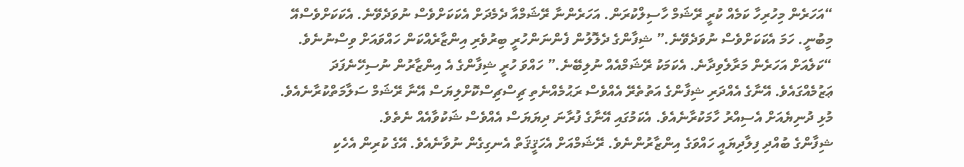“އަހަރެން މިހުރިހާ ކަމެއް ކުރީ ރޭޝަމް ހާސިލްކުރަން. އަހަރެންނާ ރޭޝަމްއާ ދެމެދަށް އެކަކަށްވެސް ނުވަދެވޭނެ. އެކަކަށްވެސްއޭ މިބުނީ. ހަމަ އެކަކަށްވެސް ނުވަދެވޭނެ.” ޝިފާންގެ ދެލޮލުން ފެންނަންހުރީ ބިރުވެރި އިންޒާރެއްކަން ހައްވައަށް ވިސްނުނެވެ.
“ކަލެއަށް އަހަރެން މަރާލެވިދާނެ. އެކަމަކު ރޭޝަމްއެއް ނުލިބޭނެ.” ހައްވަ ހުރީ ޝިފާންގެ އެ އިންޒާރުން ނުސިހޭނެފަދަ ޢަޒުމެއްގައެވެ. އޭނާގެ އެއްދަރި ޝިފާންގެ އަތުތެރޭ އެއްވެސް ރަޙުމެއްނެތި ޗިސްޗިސްކޮށްލިޔަސް އޭނާ ރޭޝަމް ސަލާމަތްކުރާނެއެވެ. މުޅި ދުނިޔެއަށް އެސިއްރު ހާމަކުރާނެއެވެ. އެކަމުގައި އޭނާގެ ފުރާނަ ދިޔަޔަސް އެއްވެސް ޝަކުވާއެއް ނެތެވެ.
ޝިފާންގެ ބުއްދި ފިލާދިޔައީ ހައްވަގެ އިންޒާރުންނެވެ. ރޭޝަމްއަށް އެހަޤީޤަތް އެނގިގެން ނުވާނެއެވެ. އޭގެ ކުރިން އެހެކި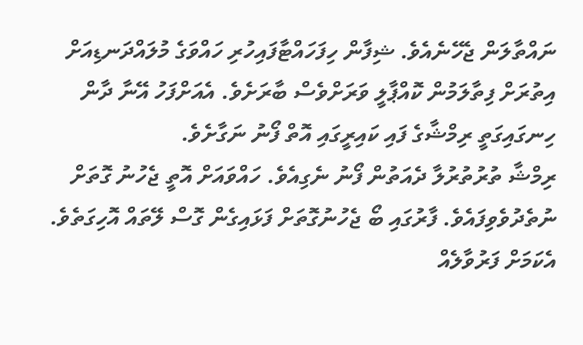ނައްތާލަން ޖެހޭނެއެވެ. ޝިފާން ހިފަހައްޓާފައިހުރި ހައްވަގެ މުލައްދަނޑިއަށް އިތުރަށް ފިތާލަމުން ކޮއްޕާލީ ވަރަށްވެސް ބާރަށެވެ. އެއަށްފަހު އޭނާ ދާން ހިނގައިގަތީ ރިމްޝާގެ ފައި ކައިރީގައި އޮތް ފޯނު ނަގާށެވެ.
ރިމްޝާ ތުރުތުރުލާ ދެއަތުން ފޯނު ނެގިއެވެ. ހައްވައަށް އޮތީ ޖެހުނު ގޮތަށް ނުތެދުވެވިފައެވެ. ފާރުގައި ބޯ ޖެހުނުގޮތަށް ފަޅައިގެން ގޮސް ލޭތައް އޮހިގަތެވެ. އެކަމަށް ފަރުވާލެއް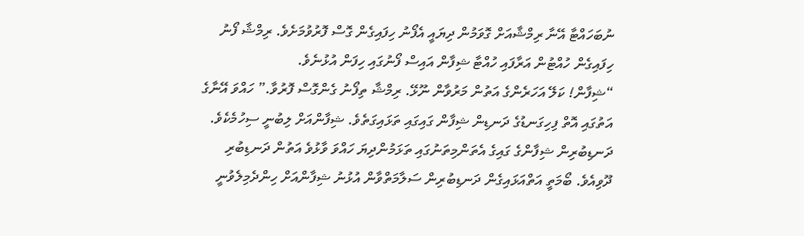ނުބަހައްޓާ އޭނާ ރިމްޝާއަށް ގޮވަމުން ދިޔައީ އެފޯނު ހިފައިގެން ގޮސް ފޮރުވުމަށެވެ. ރިމްޝާ ފޯނު ހިފައިގެން ހުއްޓުން އަރާފައި ހުއްޓާ ޝިފާން އައިސް ފޯނުގައި ހިފަން އުޅުނެވެ.
“ޝިފާން! ކަލޭ އަހަރެންގެ އަތުން މަރުވާން ނޫޅޭ. ރިމްޝާ ތިފޯނު ގެންގޮސް ފޮރުވާ.” ހައްވަ އޭނާގެ އަތުގައި އޮތް ފިހިގަނޑުގެ ދަނޑިން ޝިފާން ގައިގައި ތަޅައިގަތެވެ. ޝިފާންއަށް ލިބުނީ ސިހުމެކެވެ. ދަނޑިބުރިން ޝިފާންގެ ގައިގެ އެތަންމިތަނުގައި ތަޅަމުންދިޔަ ހައްވަ ވާޅުވެ އަތުން ދަނޑިބުރި ދޫވިއެވެ. ބޯމަތީ އަތްއަޅައިގެން ދަނޑިބުރިން ސަލާމަތްވާން އުޅުނު ޝިފާންއަށް ހިންދެމިލެވުނީ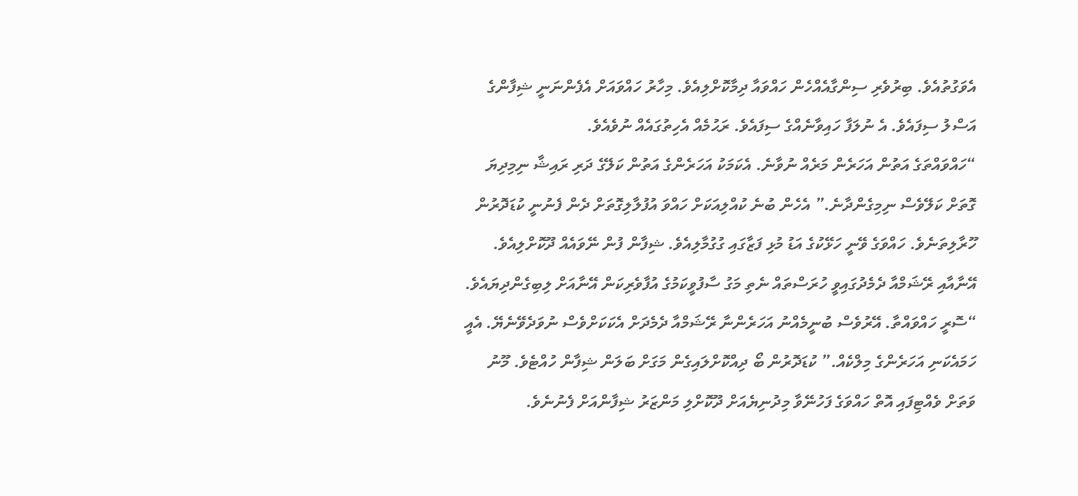އެވަގުތުއެވެ. ބިރުވެރި ސިންގާއެއްހެން ހައްވައާ ދިމާކޮށްލިއެވެ. މިހާރު ހައްވައަށް އެފެންނަނީ ޝިފާންގެ އަސްލު ސިފައެވެ. އެ ނުލަފާ ހައިވާނެއްގެ ސިފައެވެ. ރަޙުމެއް އެހިތުގައެއް ނުވެއެވެ.
“ހައްވައްތަގެ އަތުން އަހަރެން މަރެއް ނުވާނެ. އެކަމަކު އަހަރެންގެ އަތުން ކަލޭގެ ދަރި ރައިޝާ ނިމިދިޔަ ގޮތަށް ކަލޭވެސް ނިމިގެންދާނެ.” އެހެން ބުނެ ކުއްލިއަކަށް ހައްވަ އުފުލާލިގޮތަށް ދެން ފެނުނީ ކުޑަދޮރުން ހޫރާލިތަނެވެ. ހައްވަގެ ވޭނީ ހަޅޭކުގެ އަޑު މުޅި ފަޒާގައި ގުގުމާލިއެވެ. ޝިފާން ފުން ނޭވައެއް ދޫކޮށްލިއެވެ. އޭނާއާއި ރޭޝަމްއާ ދެމެދުގައިވީ ހުރަސްތައް ނެތި މަގު ސާފުވީކަމުގެ އުފާވެރިކަން އޭނާއަށް ލިބިގެންދިޔައެވެ.
“ސޮރީ ހައްވައްތާ. އޭރުވެސް ބުނީމެއްނު އަހަރެންނާ ރޭޝަމްއާ ދެމެދަށް އެކަކަށްވެސް ނުވަދެވޭނެޔޭ. އެއީ ހަމައެކަނި އަހަރެންގެ މިލްކެއް.” ކުޑަދޮރުން ބޯ ދިއްކޮށްލައިގެން މަގަށް ބަލަން ޝިފާން ހުއްޓެވެ. މޫނު ވަތަށް ވެއްޓިފައި އޮތް ހައްވަގެ ފަހުނޭވާ މިދުނިޔެއަށް ދޫކޮށްލި މަންޒަރު ޝިފާންއަށް ފެނުނެވެ.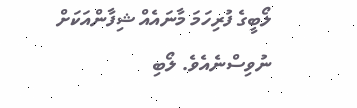ލޯބީގެ ފުރިހަމަ މާނައެއް ޝިފާންއަކަށް ނުވިސްނެއެވެ. ލޯބި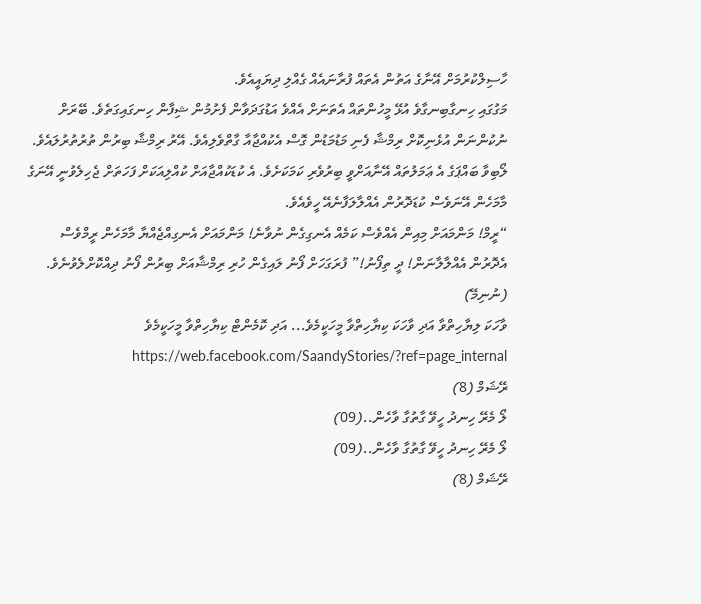ހާސިލްކުރުމަށް އޭނާގެ އަތުން އެތައް ފުރާނައެއް ގެއްލި ދިޔައީއެވެ.
މަގުގައި ހިނގާބިނގާވެ އުޅޭ މީހުންތައް އެތަނަށް އެއްވެ އަޑުގަދަވާން ފެށުމުން ޝިފާން ހިނގައިގަތެވެ. ބޭރަށް ނުކުންނަން އުޅެނިކޮށް ރިމްޝާ ފެނި މަޑުމަޑުން ގޮސް އެކުއްޖާއާ ގާތްވެލިއެވެ. އޭރު ރިމްޝާ ބިރުން ތުރުތުރުލައެވެ. ލޯބިވާ ބައްޕަގެ އެ ޢަމަލުތައް އޭނާއަށްވީ ބިރުވެރި ކަމަކަށެވެ. އެ ކުޑަކުއްޖާއަށް ކުއްލިއަކަށް ފަހަތަށް ޖެހިލެވުނީ އޭނަގެ މާމަހެން އޭނަވެސް ކުޑަދޮރުން އެއްލާލަފާނެއޭ ހީވެއެވެ.
“ރީމް! މަންމައަށް މިއިން އެއްވެސް ކަމެއް އެނގިގެން ނުވާނެ! މަންމައަށް އެނގިއްޖެއްޔާ މާމަހެން ރީމްވެސް އެދޮރުން އެއްލާލާނަން! ދީ ތިފޯނު!” ފުރަގަހަށް ފޯނު ލައިގެން ހުރި ރިމްޝާއަށް ބިރުން ފޯނު ދިއްކޮށްލެވުނެވެ.
(ނުނިމޭ)
ވާހަކަ ލިޔާހިތްވާ އަދި ވާހަކަ ކިޔާހިތްވާ މީހަކީމެވެ... އަދި ކޮމެންޓް ކިޔާހިތްވާ މީހަކީމެވެ https://web.facebook.com/SaandyStories/?ref=page_internal
ރޭޝަމް (8)
ލޯ މެރޭ ހިނދު ހީވޭ ގާތުގާ ވާހެން..(09)
ލޯ މެރޭ ހިނދު ހީވޭ ގާތުގާ ވާހެން..(09)
ރޭޝަމް (8)